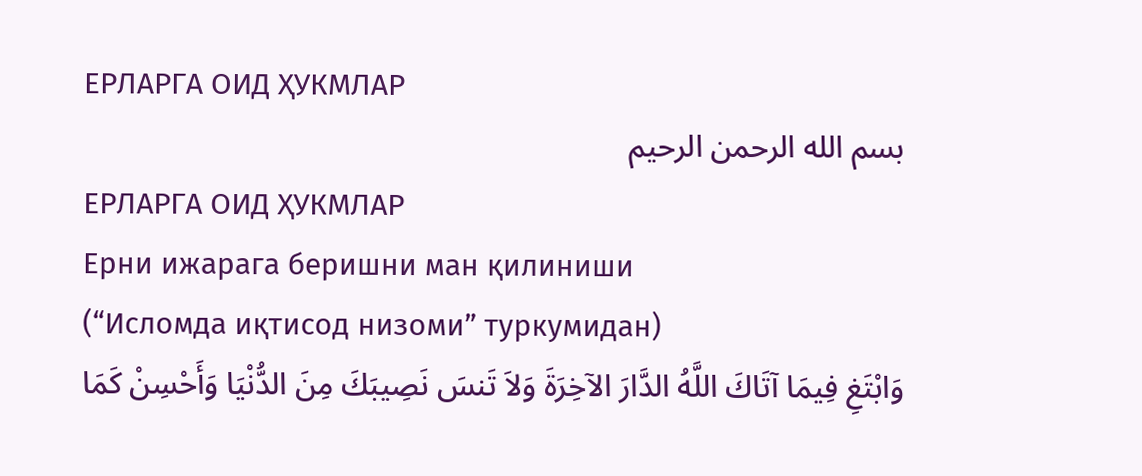ЕРЛАРГА ОИД ҲУКМЛАР
بسم الله الرحمن الرحيم
ЕРЛАРГА ОИД ҲУКМЛАР
Ерни ижарага беришни ман қилиниши
(“Исломда иқтисод низоми” туркумидан)
وَابْتَغِ فِيمَا آتَاكَ اللَّهُ الدَّارَ الآخِرَةَ وَلاَ تَنسَ نَصِيبَكَ مِنَ الدُّنْيَا وَأَحْسِنْ كَمَا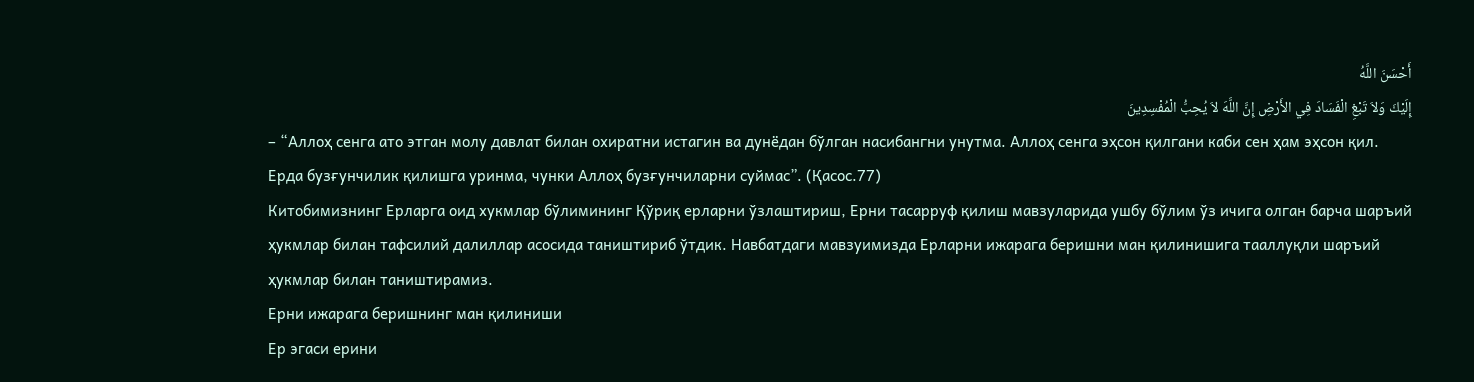أَحْسَنَ اللَّهُ
إِلَيْكَ وَلاَ تَبْغِ الْفَسَادَ فِي الأَرْضِ إِنَّ اللَّهَ لاَ يُحِبُّ الْمُفْسِدِينَ
– “Аллоҳ сенга ато этган молу давлат билан охиратни истагин ва дунёдан бўлган насибангни унутма. Аллоҳ сенга эҳсон қилгани каби сен ҳам эҳсон қил. Ерда бузғунчилик қилишга уринма, чунки Аллоҳ бузғунчиларни суймас”. (Қасос.77)
Китобимизнинг Ерларга оид хукмлар бўлимининг Қўриқ ерларни ўзлаштириш, Ерни тасарруф қилиш мавзуларида ушбу бўлим ўз ичига олган барча шаръий ҳукмлар билан тафсилий далиллар асосида таништириб ўтдик. Навбатдаги мавзуимизда Ерларни ижарага беришни ман қилинишига тааллуқли шаръий ҳукмлар билан таништирамиз.
Ерни ижарага беришнинг ман қилиниши
Ер эгаси ерини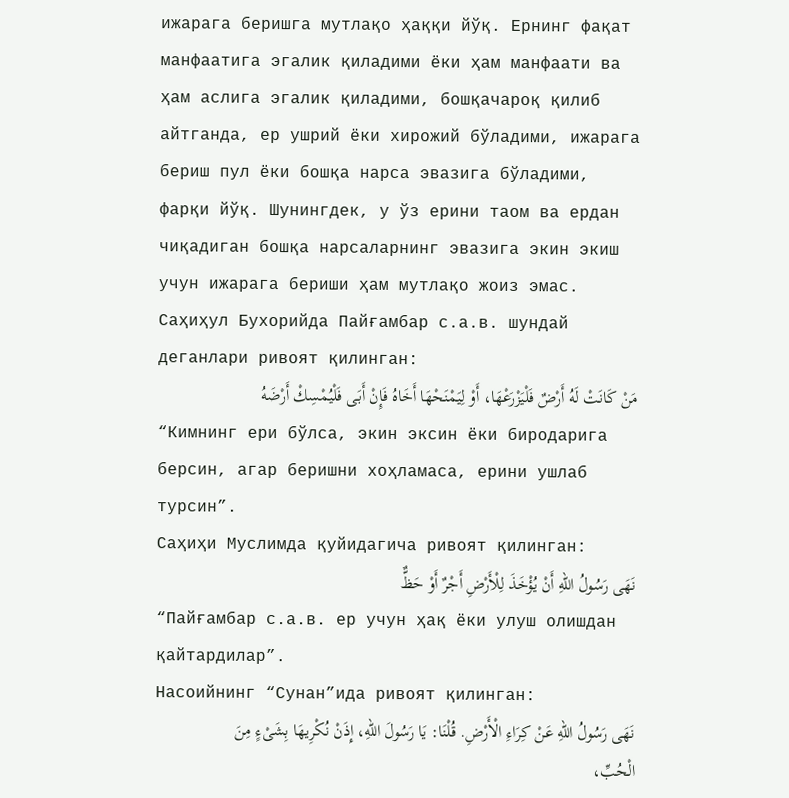ижарага беришга мутлақо ҳаққи йўқ. Ернинг фақат манфаатига эгалик қиладими ёки ҳам манфаати ва ҳам аслига эгалик қиладими, бошқачароқ қилиб айтганда, ер ушрий ёки хирожий бўладими, ижарага бериш пул ёки бошқа нарса эвазига бўладими, фарқи йўқ. Шунингдек, у ўз ерини таом ва ердан чиқадиган бошқа нарсаларнинг эвазига экин экиш учун ижарага бериши ҳам мутлақо жоиз эмас. Саҳиҳул Бухорийда Пайғамбар с.а.в. шундай деганлари ривоят қилинган:
مَنْ كَانَتْ لَهُ أَرْضٌ فَلْيَزْرَعْهَا، أَوْ لِيَمْنَحْهَا أَخَاهُ فَإِنْ أَبَى فَلْيُمْسِكْ أَرْضَهُ
“Кимнинг ери бўлса, экин эксин ёки биродарига берсин, агар беришни хоҳламаса, ерини ушлаб турсин”.
Саҳиҳи Муслимда қуйидагича ривоят қилинган:
نَهَى رَسُولُ اللهِ أَنْ يُؤْخَذَ لِلْأَرْضِ أَجْرٌ أَوْ حَظٌّ
“Пайғамбар с.а.в. ер учун ҳақ ёки улуш олишдан қайтардилар”.
Насоийнинг “Сунан”ида ривоят қилинган:
نَهَى رَسُولُ اللهِ عَنْ كِرَاءِ الْأَرْضِ. قُلْنَا: يَا رَسُولَ اللهِ، إِذَنْ نُكْرِيهَا بِشَىْءٍ مِنَ الْحُبِّ،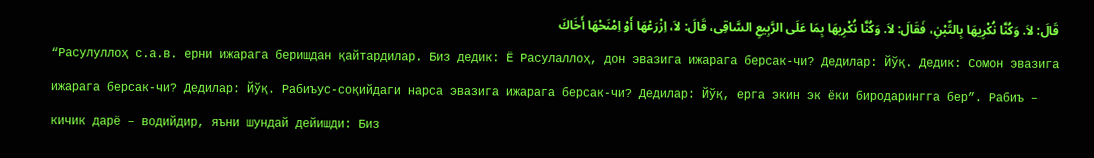قَالَ: لاَ. وَكُنَّا نُكْرِيهَا بِالتِّبْنِ، فَقَالَ: لاَ. وَكُنَّا نُكْرِيهَا بِمَا عَلَى الرَّبِيعِ السَّاقِى، قَالَ: لاَ، اِزْرَعْهَا أَوْ اِمْنَحْهَا أَخَاكَ
“Расулуллоҳ с.а.в. ерни ижарага беришдан қайтардилар. Биз дедик: Ё Расулаллоҳ, дон эвазига ижарага берсак-чи? Дедилар: Йўқ. Дедик: Сомон эвазига ижарага берсак-чи? Дедилар: Йўқ. Рабиъус-соқийдаги нарса эвазига ижарага берсак-чи? Дедилар: Йўқ, ерга экин эк ёки биродарингга бер”. Рабиъ – кичик дарё – водийдир, яъни шундай дейишди: Биз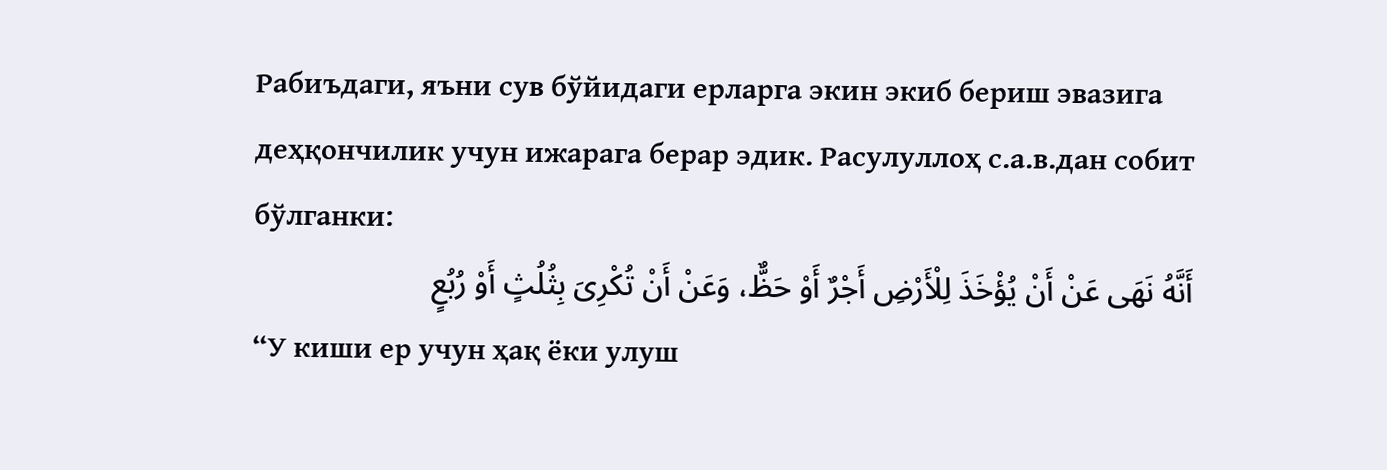Рабиъдаги, яъни сув бўйидаги ерларга экин экиб бериш эвазига деҳқончилик учун ижарага берар эдик. Расулуллоҳ с.а.в.дан собит бўлганки:
أَنَّهُ نَهَى عَنْ أَنْ يُؤْخَذَ لِلْأَرْضِ أَجْرٌ أَوْ حَظٌّ، وَعَنْ أَنْ تُكْرِىَ بِثُلُثٍ أَوْ رُبُعٍ
“У киши ер учун ҳақ ёки улуш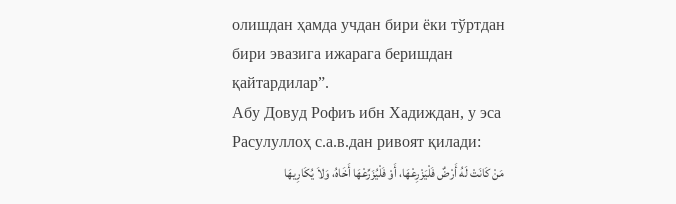олишдан ҳамда учдан бири ёки тўртдан бири эвазига ижарага беришдан қайтардилар”.
Абу Довуд Рофиъ ибн Хадиждан, у эса Расулуллоҳ с.а.в.дан ривоят қилади:
مَنْ كَانَتْ لَهُ أَرْضٌ فَلْيَزْرِعْهَا، أَوْ فَلْيُزَرِّعْهَا أَخَاهُ، وَلاَ يُكَارِيهَا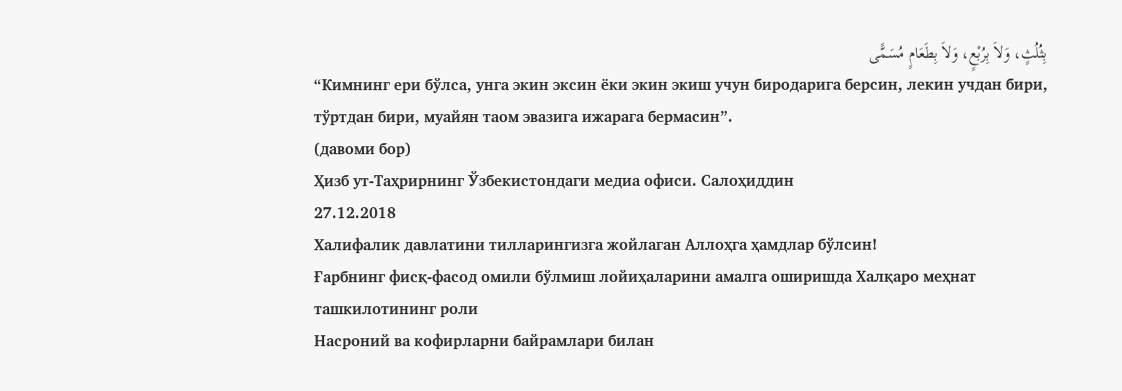بِثُلُثٍ، وَلاَ بِرُبْعٍ، وَلاَ بِطَعَامٍ مُسَمًّى
“Кимнинг ери бўлса, унга экин эксин ёки экин экиш учун биродарига берсин, лекин учдан бири, тўртдан бири, муайян таом эвазига ижарага бермасин”.
(давоми бор)
Ҳизб ут-Таҳрирнинг Ўзбекистондаги медиа офиси. Салоҳиддин
27.12.2018
Халифалик давлатини тилларингизга жойлаган Аллоҳга ҳамдлар бўлсин!
Ғарбнинг фисқ-фасод омили бўлмиш лойиҳаларини амалга оширишда Халқаро меҳнат ташкилотининг роли
Насроний ва кофирларни байрамлари билан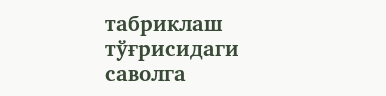табриклаш тўғрисидаги саволга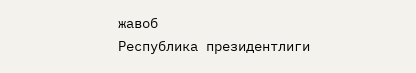жавоб
Республика президентлиги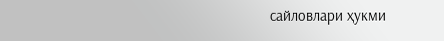сайловлари ҳукми